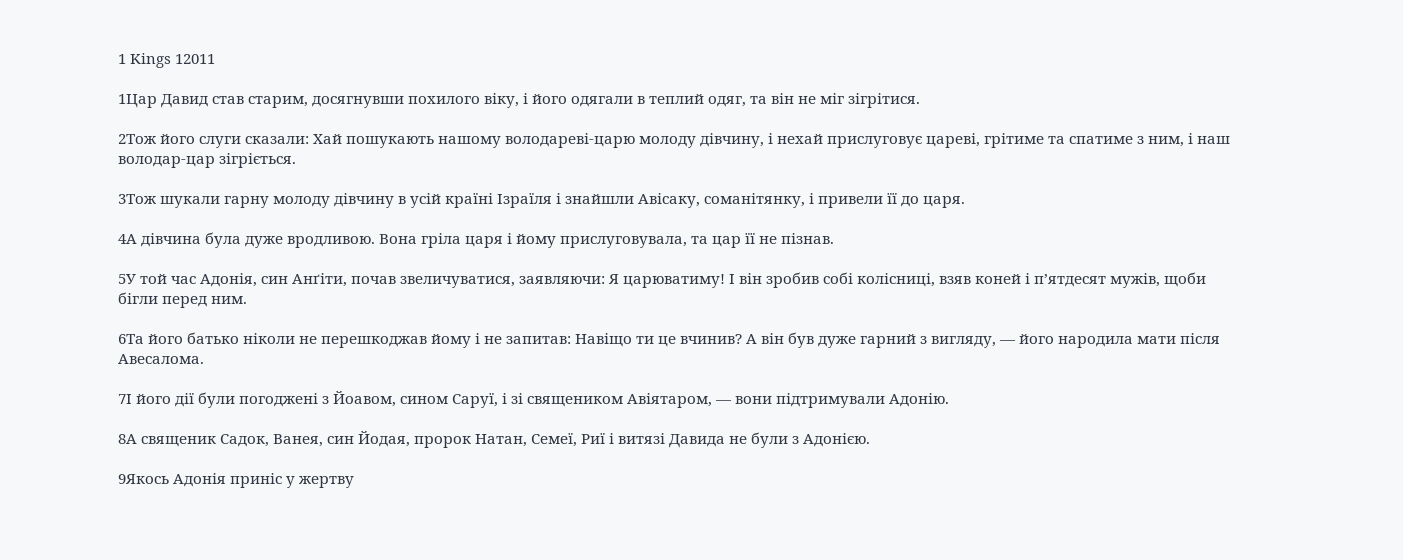1 Kings 12011

1Цар Давид став старим, досягнувши похилого віку, і його одягали в теплий одяг, та він не міг зігрітися.

2Тож його слуги сказали: Хай пошукають нашому володареві-царю молоду дівчину, і нехай прислуговує цареві, грітиме та спатиме з ним, і наш володар-цар зігріється.

3Тож шукали гарну молоду дівчину в усій країні Ізраїля і знайшли Авісаку, соманітянку, і привели її до царя.

4А дівчина була дуже вродливою. Вона гріла царя і йому прислуговувала, та цар її не пізнав.

5У той час Адонія, син Анґіти, почав звеличуватися, заявляючи: Я царюватиму! І він зробив собі колісниці, взяв коней і п’ятдесят мужів, щоби бігли перед ним.

6Та його батько ніколи не перешкоджав йому і не запитав: Навіщо ти це вчинив? А він був дуже гарний з вигляду, — його народила мати після Авесалома.

7І його дії були погоджені з Йоавом, сином Саруї, і зі священиком Авіятаром, — вони підтримували Адонію.

8А священик Садок, Ванея, син Йодая, пророк Натан, Семеї, Риї і витязі Давида не були з Адонією.

9Якось Адонія приніс у жертву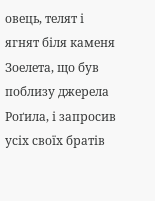овець, телят і ягнят біля каменя Зоелета, що був поблизу джерела Роґила, і запросив усіх своїх братів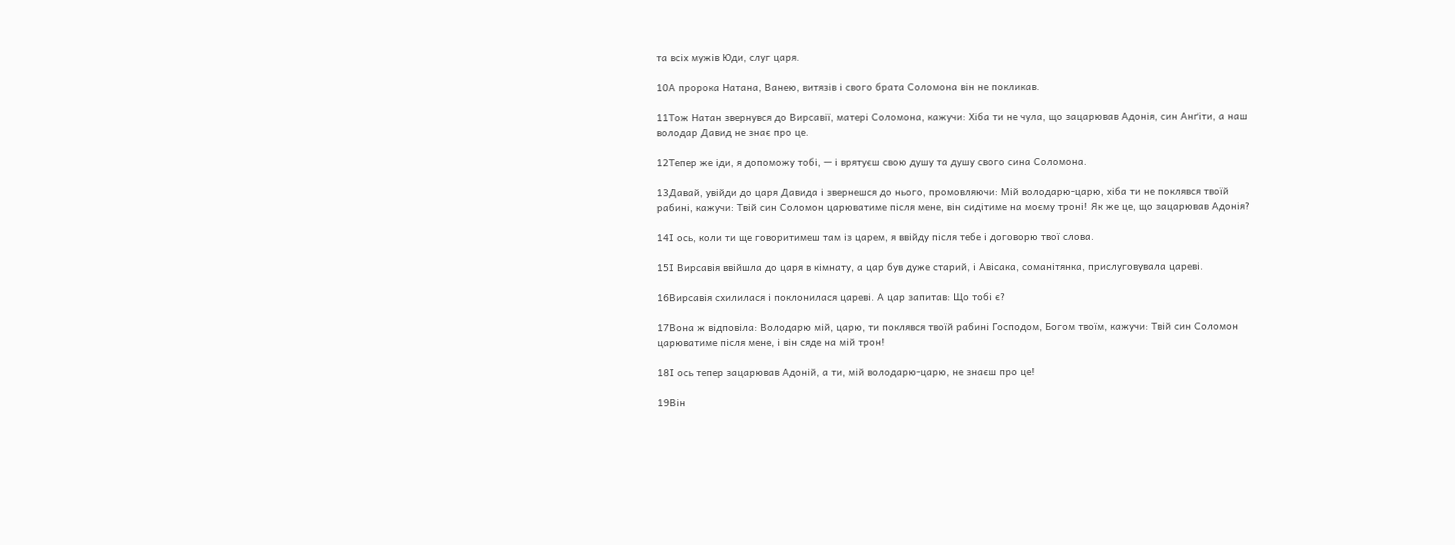та всіх мужів Юди, слуг царя.

10А пророка Натана, Ванею, витязів і свого брата Соломона він не покликав.

11Тож Натан звернувся до Вирсавії, матері Соломона, кажучи: Хіба ти не чула, що зацарював Адонія, син Анґіти, а наш володар Давид не знає про це.

12Тепер же іди, я допоможу тобі, — і врятуєш свою душу та душу свого сина Соломона.

13Давай, увійди до царя Давида і звернешся до нього, промовляючи: Мій володарю-царю, хіба ти не поклявся твоїй рабині, кажучи: Твій син Соломон царюватиме після мене, він сидітиме на моєму троні! Як же це, що зацарював Адонія?

14І ось, коли ти ще говоритимеш там із царем, я ввійду після тебе і договорю твої слова.

15І Вирсавія ввійшла до царя в кімнату, а цар був дуже старий, і Авісака, соманітянка, прислуговувала цареві.

16Вирсавія схилилася і поклонилася цареві. А цар запитав: Що тобі є?

17Вона ж відповіла: Володарю мій, царю, ти поклявся твоїй рабині Господом, Богом твоїм, кажучи: Твій син Соломон царюватиме після мене, і він сяде на мій трон!

18І ось тепер зацарював Адоній, а ти, мій володарю-царю, не знаєш про це!

19Він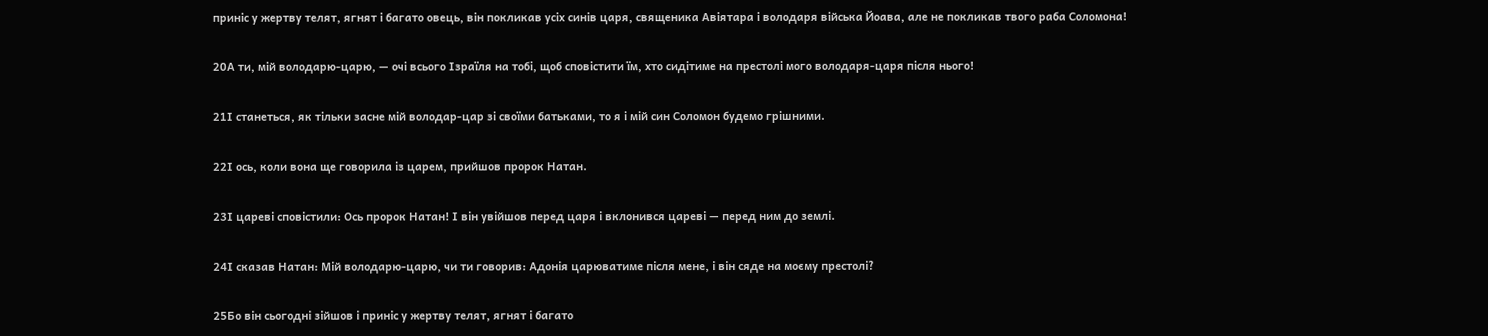приніс у жертву телят, ягнят і багато овець, він покликав усіх синів царя, священика Авіятара і володаря війська Йоава, але не покликав твого раба Соломона!

20А ти, мій володарю-царю, — очі всього Ізраїля на тобі, щоб сповістити їм, хто сидітиме на престолі мого володаря-царя після нього!

21І станеться, як тільки засне мій володар-цар зі своїми батьками, то я і мій син Соломон будемо грішними.

22І ось, коли вона ще говорила із царем, прийшов пророк Натан.

23І цареві сповістили: Ось пророк Натан! І він увійшов перед царя і вклонився цареві — перед ним до землі.

24І сказав Натан: Мій володарю-царю, чи ти говорив: Адонія царюватиме після мене, і він сяде на моєму престолі?

25Бо він сьогодні зійшов і приніс у жертву телят, ягнят і багато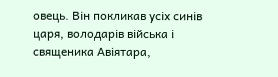овець. Він покликав усіх синів царя, володарів війська і священика Авіятара,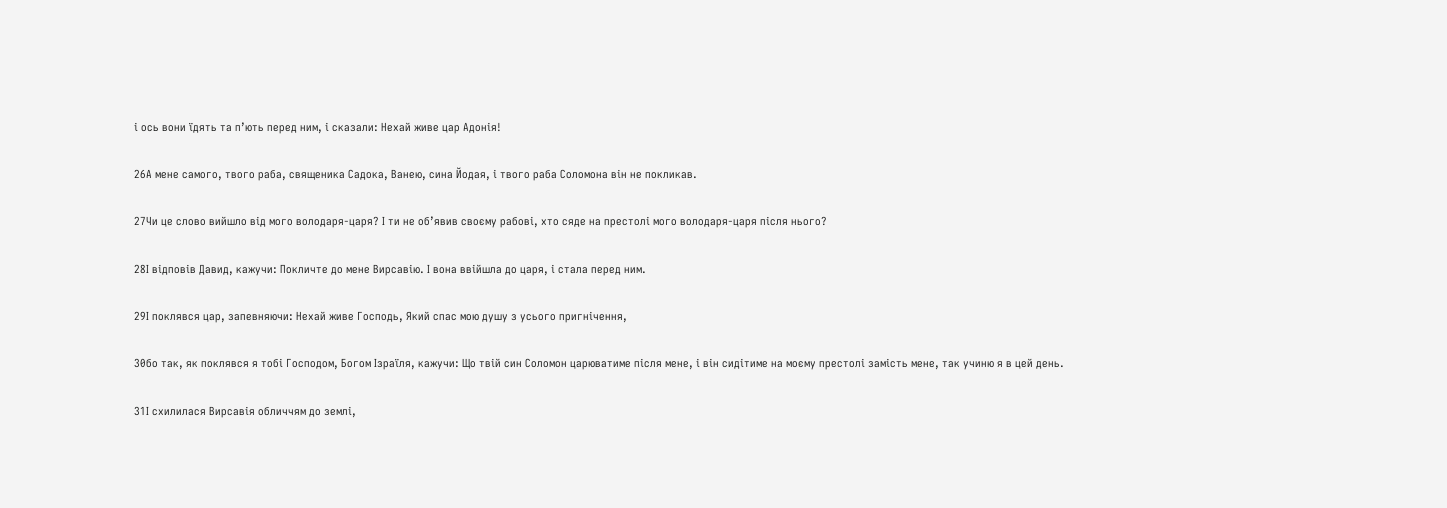і ось вони їдять та п’ють перед ним, і сказали: Нехай живе цар Адонія!

26А мене самого, твого раба, священика Садока, Ванею, сина Йодая, і твого раба Соломона він не покликав.

27Чи це слово вийшло від мого володаря-царя? І ти не об’явив своєму рабові, хто сяде на престолі мого володаря-царя після нього?

28І відповів Давид, кажучи: Покличте до мене Вирсавію. І вона ввійшла до царя, і стала перед ним.

29І поклявся цар, запевняючи: Нехай живе Господь, Який спас мою душу з усього пригнічення,

30бо так, як поклявся я тобі Господом, Богом Ізраїля, кажучи: Що твій син Соломон царюватиме після мене, і він сидітиме на моєму престолі замість мене, так учиню я в цей день.

31І схилилася Вирсавія обличчям до землі,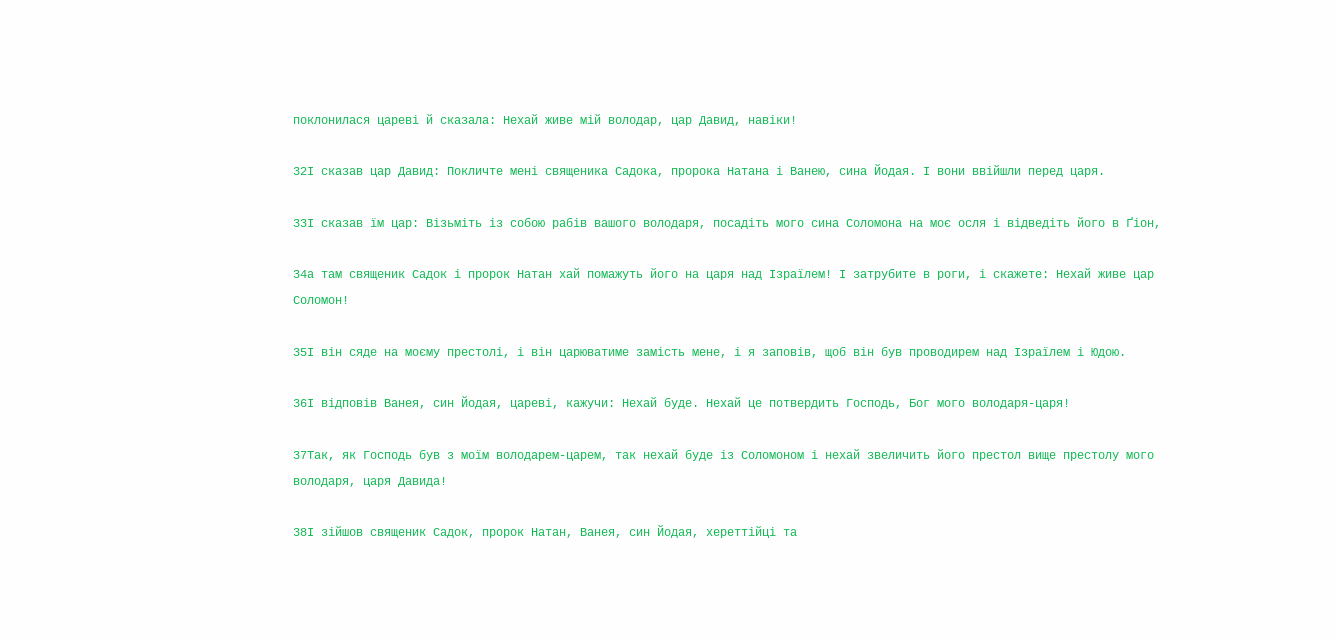поклонилася цареві й сказала: Нехай живе мій володар, цар Давид, навіки!

32І сказав цар Давид: Покличте мені священика Садока, пророка Натана і Ванею, сина Йодая. І вони ввійшли перед царя.

33І сказав їм цар: Візьміть із собою рабів вашого володаря, посадіть мого сина Соломона на моє осля і відведіть його в Ґіон,

34а там священик Садок і пророк Натан хай помажуть його на царя над Ізраїлем! І затрубите в роги, і скажете: Нехай живе цар Соломон!

35І він сяде на моєму престолі, і він царюватиме замість мене, і я заповів, щоб він був проводирем над Ізраїлем і Юдою.

36І відповів Ванея, син Йодая, цареві, кажучи: Нехай буде. Нехай це потвердить Господь, Бог мого володаря-царя!

37Так, як Господь був з моїм володарем-царем, так нехай буде із Соломоном і нехай звеличить його престол вище престолу мого володаря, царя Давида!

38І зійшов священик Садок, пророк Натан, Ванея, син Йодая, хереттійці та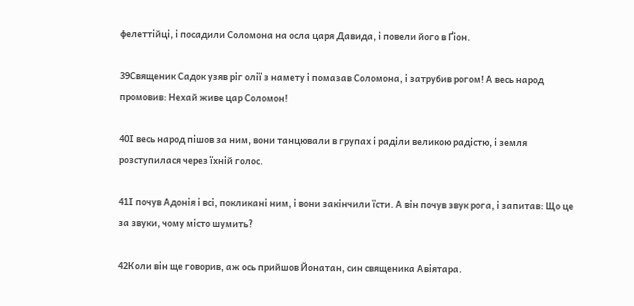фелеттійці, і посадили Соломона на осла царя Давида, і повели його в Ґіон.

39Священик Садок узяв ріг олії з намету і помазав Соломона, і затрубив рогом! А весь народ промовив: Нехай живе цар Соломон!

40І весь народ пішов за ним, вони танцювали в групах і раділи великою радістю, і земля розступилася через їхній голос.

41І почув Адонія і всі, покликані ним, і вони закінчили їсти. А він почув звук рога, і запитав: Що це за звуки, чому місто шумить?

42Коли він ще говорив, аж ось прийшов Йонатан, син священика Авіятара.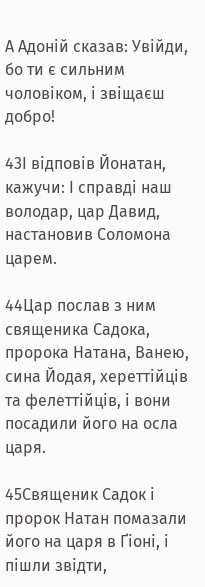А Адоній сказав: Увійди, бо ти є сильним чоловіком, і звіщаєш добро!

43І відповів Йонатан, кажучи: І справді наш володар, цар Давид, настановив Соломона царем.

44Цар послав з ним священика Садока, пророка Натана, Ванею, сина Йодая, хереттійців та фелеттійців, і вони посадили його на осла царя.

45Священик Садок і пророк Натан помазали його на царя в Ґіоні, і пішли звідти,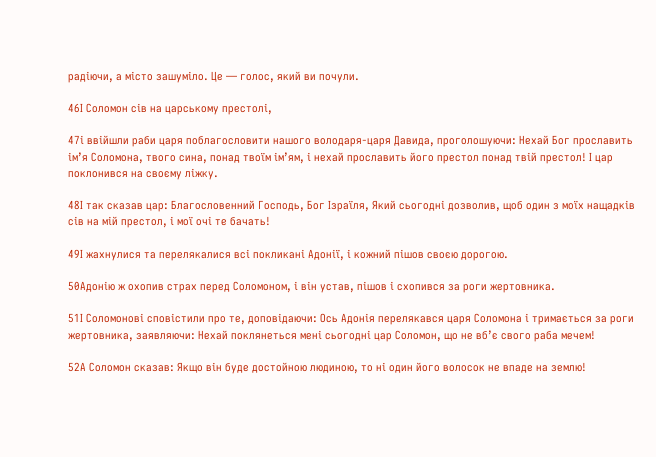радіючи, а місто зашуміло. Це — голос, який ви почули.

46І Соломон сів на царському престолі,

47і ввійшли раби царя поблагословити нашого володаря-царя Давида, проголошуючи: Нехай Бог прославить ім’я Соломона, твого сина, понад твоїм ім’ям, і нехай прославить його престол понад твій престол! І цар поклонився на своєму ліжку.

48І так сказав цар: Благословенний Господь, Бог Ізраїля, Який сьогодні дозволив, щоб один з моїх нащадків сів на мій престол, і мої очі те бачать!

49І жахнулися та перелякалися всі покликані Адонії, і кожний пішов своєю дорогою.

50Адонію ж охопив страх перед Соломоном, і він устав, пішов і схопився за роги жертовника.

51І Соломонові сповістили про те, доповідаючи: Ось Адонія перелякався царя Соломона і тримається за роги жертовника, заявляючи: Нехай поклянеться мені сьогодні цар Соломон, що не вб’є свого раба мечем!

52А Соломон сказав: Якщо він буде достойною людиною, то ні один його волосок не впаде на землю!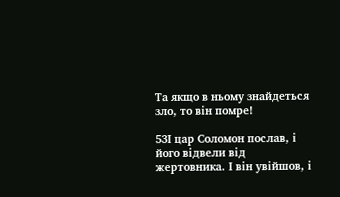Та якщо в ньому знайдеться зло, то він помре!

53І цар Соломон послав, і його відвели від жертовника. І він увійшов, і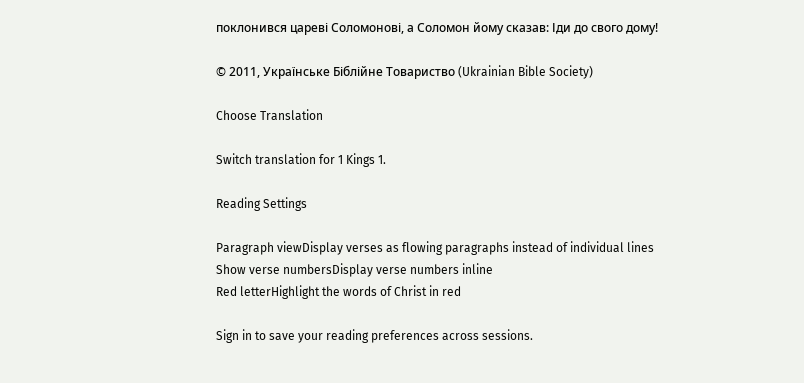поклонився цареві Соломонові, а Соломон йому сказав: Іди до свого дому!

© 2011, Українське Біблійне Товариство (Ukrainian Bible Society)

Choose Translation

Switch translation for 1 Kings 1.

Reading Settings

Paragraph viewDisplay verses as flowing paragraphs instead of individual lines
Show verse numbersDisplay verse numbers inline
Red letterHighlight the words of Christ in red

Sign in to save your reading preferences across sessions.